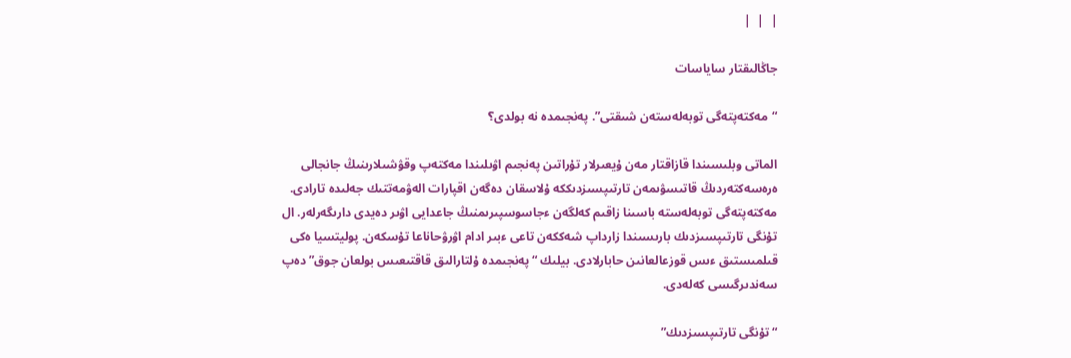|  |  |

جاڭالىقتار ساياسات

“مەكتەپتەگى توبەلەستەن شىقتى”. پەنجىمدە نە بولدى؟

الماتى وبلىسىندا قازاقتار مەن ۇيعىرلار تۇراتىن پەنجىم اۋىلىندا مەكتەپ وقۋشىلارىنىڭ جانجالى ەرەسەكتەردىڭ قاتىسۋىمەن تارتىپسىزدىككە ۇلاسقان دەگەن اقپارات الەۋمەتتىك جەلىدە تارادى. مەكتەپتەگى توبەلەستە باسىنا زاقىم كەلگەن ءجاسوسپىرىمنىڭ جاعدايى اۋىر دەيدى دارىگەرلەر. ال تۇنگى تارتىپسىزدىك بارىسىندا زارداپ شەككەن تاعى ءبىر ادام اۋرۋحاناعا تۇسكەن. پوليتسيا ەكى قىلمىستىق ءىس قوزعالعانىن حابارلادى. بيلىك “پەنجىمدە ۇلتارالىق قاقتىعىس بولعان جوق” دەپ سەندىرگىسى كەلەدى.

“تۇنگى تارتىپسىزدىك”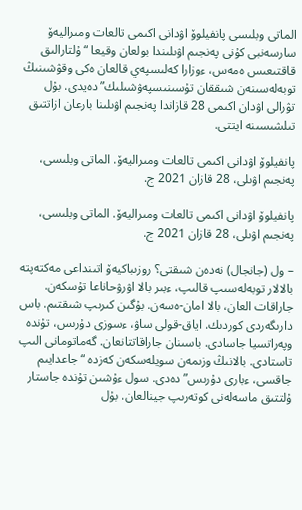الماتى وبلىسى پانفيلوۆ اۋدانى اكىمى تالعات ومىراليەۆ سارسەنبى كۇنى پەنجىم اۋىلىندا بولعان وقيعا “ۇلتارالىق قاقتىعىس ەمەس، ءوزارا كەلىسپەي قالعان ەكى وقۋشىنىڭ توبەلەسىنەن شىققان تۇسىنىسپەۋشىلىك” دەيدى. بۇل تۋرالى اۋدان اكىمى 28 قازاندا پەنجىم اۋىلىنا بارعان ازاتتىق تىلشىسىنە ايتتى.

پانفيلوۆ اۋدانى اكىمى تالعات ومىراليەۆ. الماتى وبلىسى، پەنجىم اۋىلى، 28 قازان 2021 ج.

پانفيلوۆ اۋدانى اكىمى تالعات ومىراليەۆ. الماتى وبلىسى، پەنجىم اۋىلى، 28 قازان 2021 ج.

– ول (جانجال) نەدەن شىقتى؟ روزىباكيەۆ اتىنداعى مەكتەپتە بالالار توبەلەسىپ قالىپ، ءبىر بالا اۋرۋحاناعا تۇسكەن. جاراقات العان، بالا امان-ەسەن. بۇگىن كىرىپ شىقتىم. باس دارىگەردى كوردىك. اياق-قولى ساۋ، ءسوزى دۇرىس، تۇندە وپەراتسيا جاسادى. باسىنان جاراقاتتانعان. گەماتومانى الىپ تاستادى. بالانىڭ وزىمەن سويلەسكەن كەزدە “جاعدايىم جاقسى، ءبارى دۇرىس” دەدى. سول ءۇشىن تۇندە جاستار ۇلتتىق ماسەلەنى كوتەرىپ جينالعان. بۇل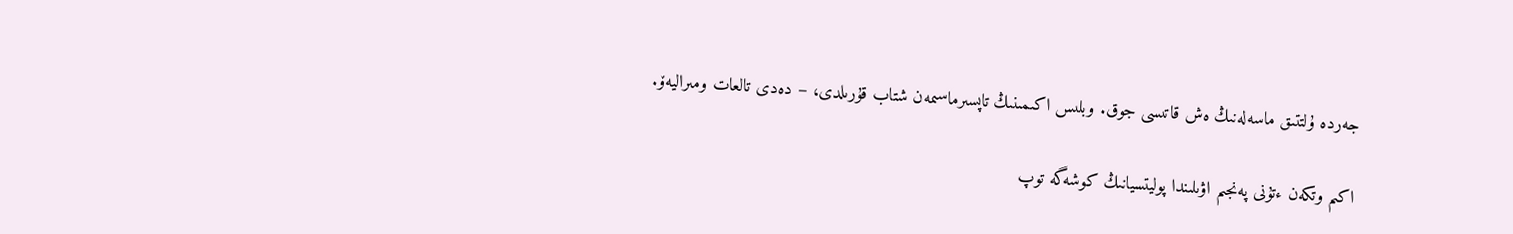جەردە ۇلتتىق ماسەلەنىڭ ەش قاتىسى جوق. وبلىس اكىمىنىڭ تاپسىرماسىمەن شتاب قۇرىلدى، – دەدى تالعات ومىراليەۆ.

اكىم وتكەن ءتۇنى پەنجىم اۋىلىندا پوليتسيانىڭ كوشەگە توپ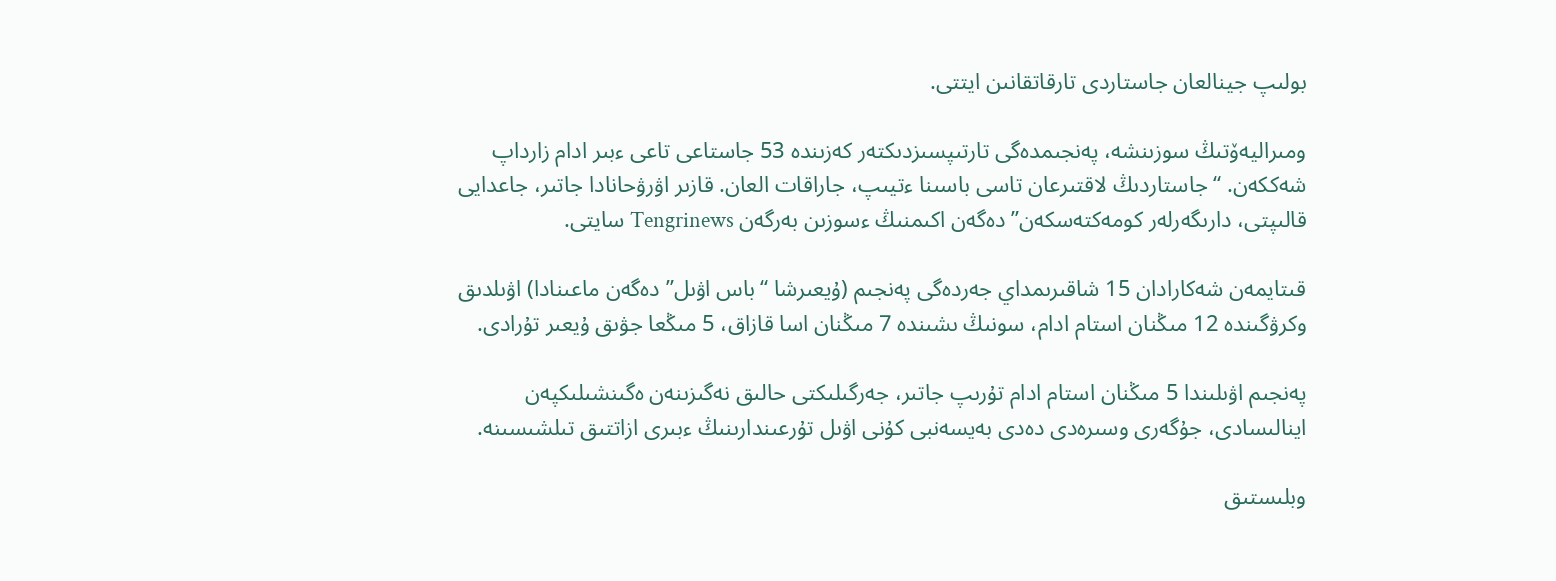بولىپ جينالعان جاستاردى تارقاتقانىن ايتتى.

ومىراليەۆتىڭ سوزىنشە، پەنجىمدەگى تارتىپسىزدىكتەر كەزىندە 53 جاستاعى تاعى ءبىر ادام زارداپ شەككەن. “جاستاردىڭ لاقتىرعان تاسى باسىنا ءتيىپ، جاراقات العان. قازىر اۋرۋحانادا جاتىر، جاعدايى قالىپتى، دارىگەرلەر كومەكتەسكەن” دەگەن اكىمنىڭ ءسوزىن بەرگەن Tengrinews سايتى.

قىتايمەن شەكارادان 15 شاقىرىمداي جەردەگى پەنجىم (ۇيعىرشا “باس اۋىل” دەگەن ماعىنادا) اۋىلدىق وكرۋگىندە 12 مىڭنان استام ادام، سونىڭ ىشىندە 7 مىڭنان اسا قازاق، 5 مىڭعا جۋىق ۇيعىر تۇرادى.

پەنجىم اۋىلىندا 5 مىڭنان استام ادام تۇرىپ جاتىر، جەرگىلىكتى حالىق نەگىزىنەن ەگىنشىلىكپەن اينالىسادى، جۇگەرى وسىرەدى دەدى بەيسەنبى كۇنى اۋىل تۇرعىندارىنىڭ ءبىرى ازاتتىق تىلشىسىنە.

وبلىستىق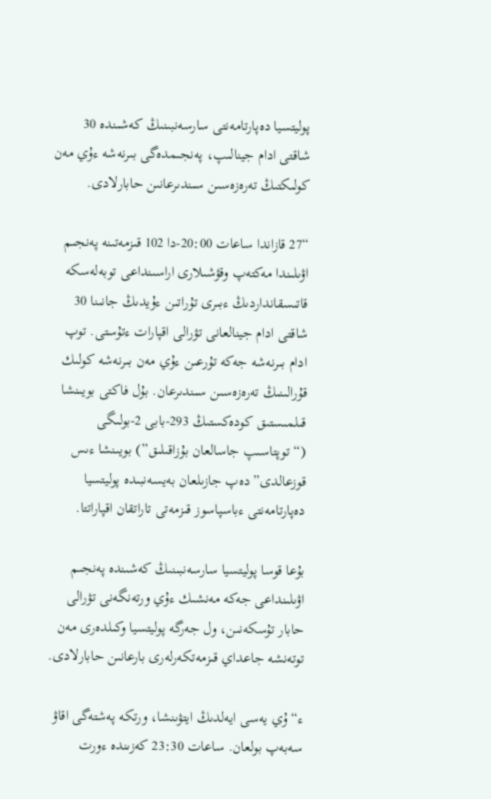پوليتسيا دەپارتامەنتى سارسەنبىنىڭ كەشىندە 30 شاقتى ادام جينالىپ، پەنجىمدەگى بىرنەشە ءۇي مەن كولىكتىڭ تەرەزەسىن سىندىرعانىن حابارلادى.

“27 قازاندا ساعات 20:00-دا 102 قىزمەتىنە پەنجىم اۋىلىندا مەكتەپ وقۋشىلارى اراسىنداعى توبەلەسكە قاتىسقانداردىڭ ءبىرى تۇراتىن ءۇيدىڭ جانىنا 30 شاقتى ادام جينالعانى تۋرالى اقپارات ءتۇستى. توپ ادام بىرنەشە جەكە تۇرعىن ءۇي مەن بىرنەشە كولىك قۇرالىنىڭ تەرەزەسىن سىندىرعان. بۇل فاكتى بويىنشا قىلمىستىق كودەكستىڭ 293-بابى 2-بولىگى (“توپتاسىپ جاسالعان بۇزاقىلىق”) بويىنشا ءىس قوزعالدى” دەپ جازىلعان بەيسەنبىدە پوليتسيا دەپارتامەنتى ءباسپاسوز قىزمەتى تاراتقان اقپاراتتا.

بۇعا قوسا پوليتسيا سارسەنبىنىڭ كەشىندە پەنجىم اۋىلىنداعى جەكە مەنشىك ءۇي ورتەنگەنى تۋرالى حابار تۇسكەنىن، ول جەرگە پوليتسيا وكىلدەرى مەن توتەنشە جاعداي قىزمەتكەرلەرى بارعانىن حابارلادى.

ء“ۇي يەسى ايەلدىڭ ايتۋىنشا، ورتكە پەشتەگى اقاۋ سەبەپ بولعان. ساعات 23:30 كەزىندە ءورت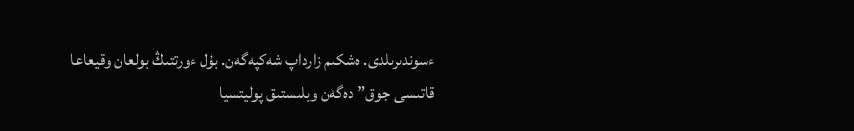ءسوندىرىلدى. ەشكىم زارداپ شەكپەگەن. بۇل ءورتتىڭ بولعان وقيعاعا قاتىسى جوق” دەگەن وبلىستىق پوليتسيا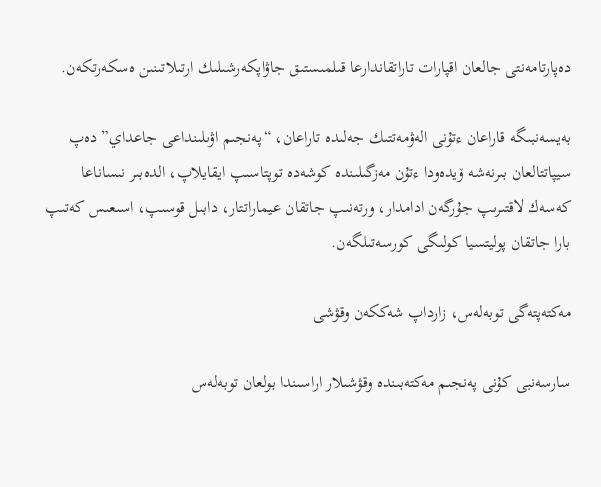دەپارتامەنتى جالعان اقپارات تاراتقاندارعا قىلمىستىق جاۋاپكەرشىلىك ارتىلاتىنىن ەسكەرتكەن.

بەيسەنبىگە قاراعان ءتۇنى الەۋمەتتىك جەلىدە تاراعان، “پەنجىم اۋىلىنداعى جاعداي” دەپ سيپاتتالعان بىرنەشە ۆيدەودا ءتۇن مەزگىلىندە كوشەدە توپتاسىپ ايقايلاپ، الدەبىر نىساناعا كەسەك لاقتىرىپ جۇرگەن ادامدار، ورتەنىپ جاتقان عيماراتتار، دابىل قوسىپ، اسىعىس كەتىپ بارا جاتقان پوليتسيا كولىگى كورسەتىلگەن.

مەكتەپتەگى توبەلەس، زارداپ شەككەن وقۋشى

سارسەنبى كۇنى پەنجىم مەكتەبىندە وقۋشىلار اراسىندا بولعان توبەلەس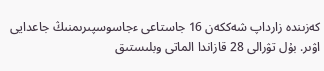كەزىندە زارداپ شەككەن 16 جاستاعى ءجاسوسپىرىمنىڭ جاعدايى اۋىر. بۇل تۋرالى 28 قازاندا الماتى وبلىستىق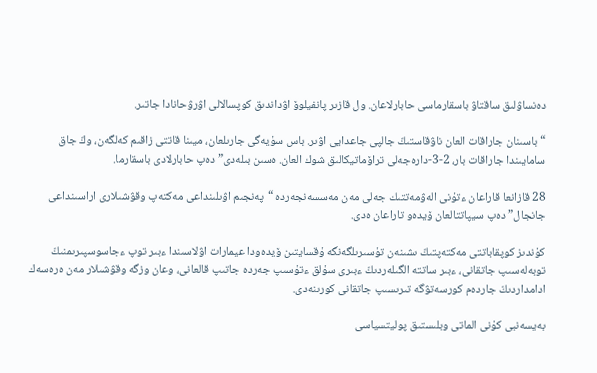دەنساۋلىق ساقتاۋ باسقارماسى حابارلاعان. ول قازىر پانفيلوۆ اۋداندىق كوپسالالى اۋرۋحانادا جاتىر.

“باسىنان جاراقات العان ناۋقاستىڭ جالپى جاعدايى اۋىر. باس سۇيەگى جارىلعان، ميىنا قاتتى زاقىم كەلگەن، وڭ جاق سامايىندا جاراقات بار، 2-3-دارەجەلى تراۆماتيكالىق شوك العان. ەسىن بىلەدى” دەپ حابارلادى باسقارما.

28 قازانعا قاراعان ءتۇنى الەۋمەتتىك جەلى مەن مەسسەنجەردە “پەنجىم اۋىلىنداعى مەكتەپ وقۋشىلارى اراسىنداعى جانجال” دەپ سيپاتتالعان ۆيدەو تاراعان ەدى.

كۇندىز كوپقاباتتى مەكتەپتىڭ ىشىنەن تۇسىرىلگەنگە ۇقسايتىن ۆيدەودا عيمارات اۋلاسىندا ءبىر توپ ءجاسوسپىرىمنىڭ توبەلەسىپ جاتقانى، ءبىر ساتتە الگىلەردىڭ ءبىرى سۇلق ءتۇسىپ جەردە جاتىپ قالعانى، وعان وزگە وقۋشىلار مەن ەرەسەك ادامداردىڭ جاردەم كورسەتۋگە تىرىسىپ جاتقانى كورىنەدى.

بەيسەنبى كۇنى الماتى وبلىستىق پوليتسياسى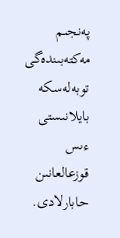پەنجىم مەكتەبىندەگى توبەلەسكە بايلانىستى ءىس قوزعالعانىن حابارلادى.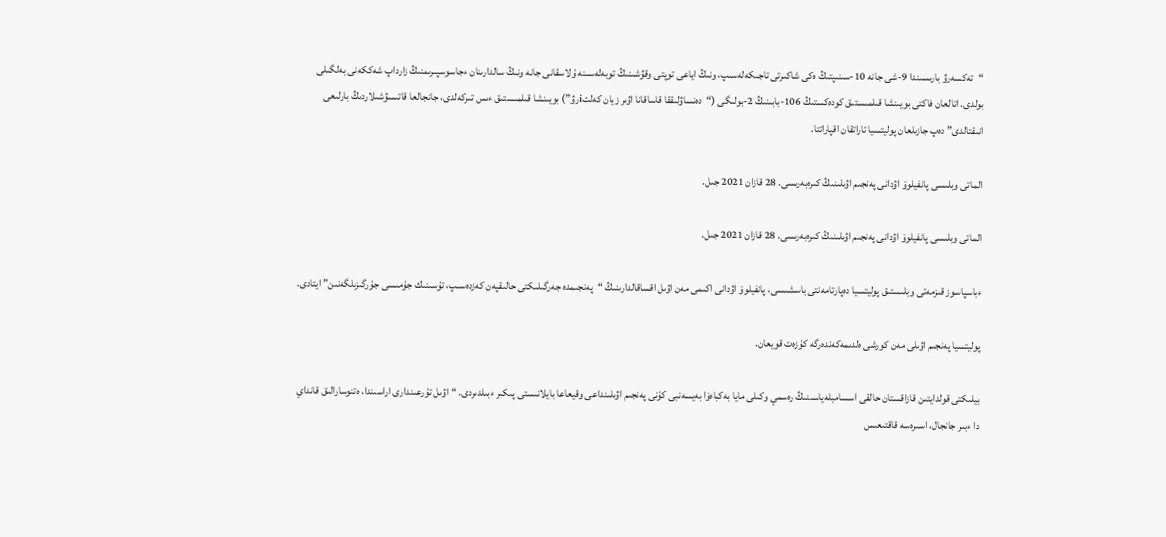“تەكسەرۋ بارىسىندا 9-شى جانە 10-سىنىپتىڭ ەكى شاكىرتى تاجىكەلەسىپ، ونىڭ اياعى توپتى وقۋشىنىڭ توبەلەسىنە ۇلاسقانى جانە ونىڭ سالدارىنان ءجاسوسپىرىمنىڭ زارداپ شەككەنى بەلگىلى بولدى. اتالعان فاكتى بويىنشا قىلمىستىق كودەكستىڭ 106-بابىنىڭ 2-بولىگى (“دەنساۋلىققا قاساقانا اۋىر زيان كەلتiرۋ”) بويىنشا قىلمىستىق ءىس تىركەلدى، جانجالعا قاتىسۋشىلاردىڭ بارلىعى انىقتالدى” دەپ جازىلعان پوليتسيا تاراتقان اقپاراتتا.

الماتى وبلىسى پانفيلوۆ اۋدانى پەنجىم اۋىلىنىڭ كىرەبەرىسى. 28 قازان 2021 جىل.

الماتى وبلىسى پانفيلوۆ اۋدانى پەنجىم اۋىلىنىڭ كىرەبەرىسى. 28 قازان 2021 جىل.

ءباسپاسوز قىزمەتى وبلىستىق پوليتسيا دەپارتامەنتى باسشىسى، پانفيلوۆ اۋدانى اكىمى مەن اۋىل اقساقالدارىنىڭ “پەنجىمدە جەرگىلىكتى حالىقپەن كەزدەسىپ، تۇسىنىك جۇمىسى جۇرگىزىلگەنىن” ايتادى.

پوليتسيا پەنجىم اۋىلى مەن كورشى ەلدىمەكەندەرگە كۇزەت قويعان.

بيلىكتى قولدايتىن قازاقستان حالقى اسسامبلەياسىنىڭ رەسمي وكىلى مايا بەكباەۆا بەيسەنبى كۇنى پەنجىم اۋىلىنداعى وقيعاعا بايلانىستى پىكىر ءبىلدىردى. “اۋىل تۇرعىندارى اراسىندا، ەتنوسارالىق قانداي دا ءبىر جانجال، اسىرەسە قاقتىعىس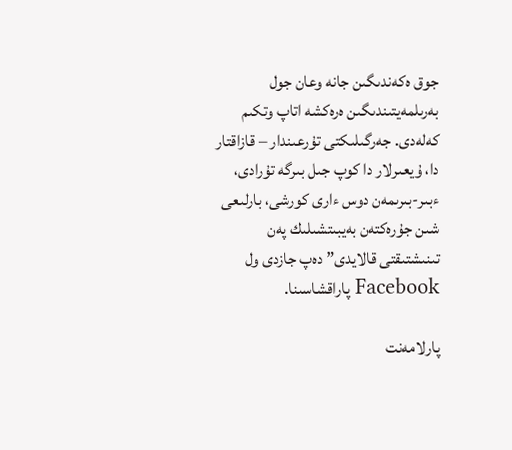جوق ەكەندىگىن جانە وعان جول بەرىلمەيتىندىگىن ەرەكشە اتاپ وتكىم كەلەدى. جەرگىلىكتى تۇرعىندار – قازاقتار دا، ۇيعىرلار دا كوپ جىل بىرگە تۇرادى، ءبىر-بىرىمەن دوس ءارى كورشى، بارلىعى شىن جۇرەكتەن بەيبىتشىلىك پەن تىنىشتىقتى قالايدى” دەپ جازدى ول Facebook پاراقشاسىنا.

پارلامەنت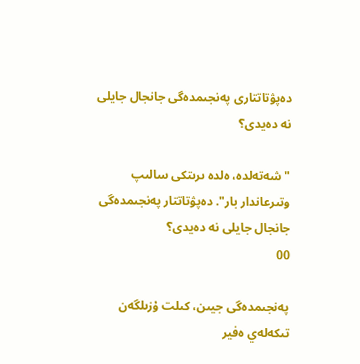دەپۋتاتتارى پەنجىمدەگى جانجال جايلى نە دەيدى؟

"شەتەلدە، ەلدە ىرىتكى سالىپ وتىرعاندار بار". دەپۋتاتتار پەنجىمدەگى جانجال جايلى نە دەيدى؟
00

پەنجىمدەگى جيىن، كىلت ۇزىلگەن تىكەلەي ەفير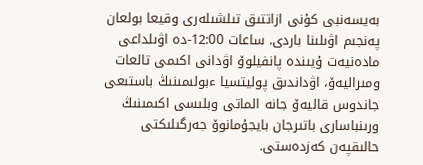بەيسەنبى كۇنى ازاتتىق تىلشىلەرى وقيعا بولعان پەنجىم اۋىلىنا باردى. ساعات 12:00-دە اۋىلداعى مادەنيەت ۇيىندە پانفيلوۆ اۋدانى اكىمى تالعات ومىراليەۆ، اۋداندىق پوليتسيا ءبولىمىنىڭ باستىعى جاندوس قاليەۆ جانە الماتى وبلىسى اكىمىنىڭ ورىنباسارى باتىرجان بايجۇمانوۆ جەرگىلىكتى حالىقپەن كەزدەستى.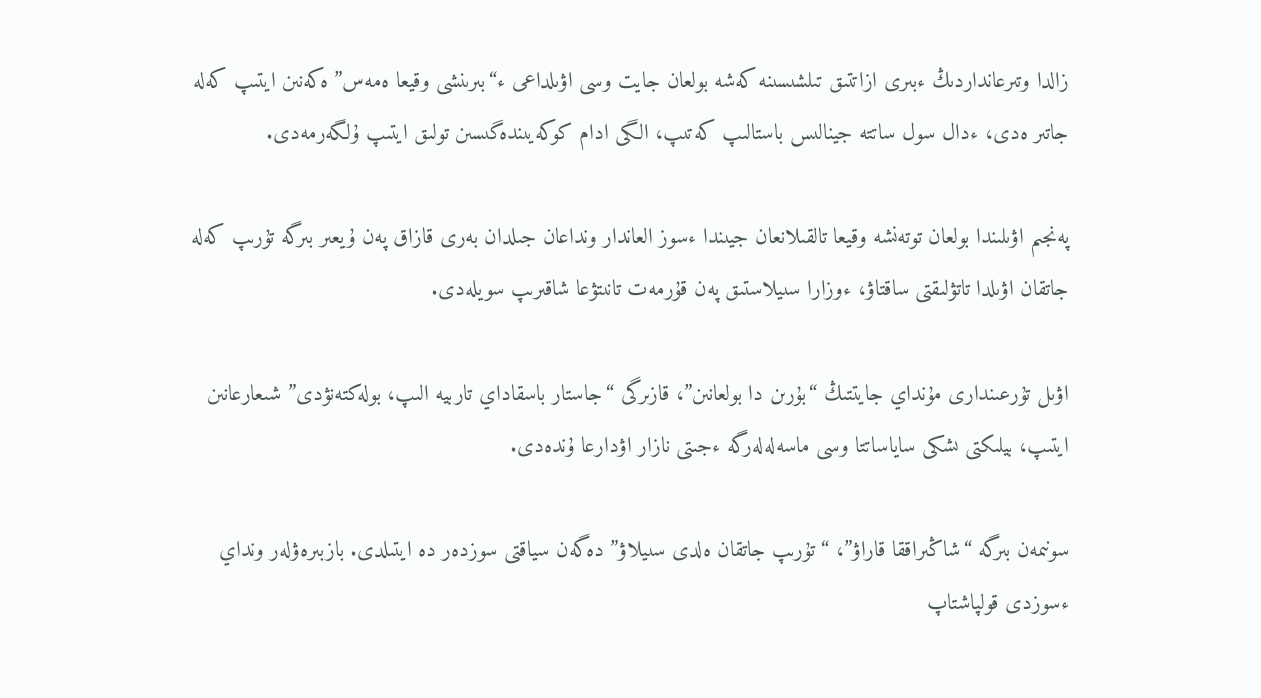زالدا وتىرعانداردىڭ ءبىرى ازاتتىق تىلشىسىنە كەشە بولعان جايت وسى اۋىلداعى ء“بىرىنشى وقيعا ەمەس” ەكەنىن ايتىپ كەلە جاتىر ەدى، ءدال سول ساتتە جينالىس باستالىپ كەتىپ، الگى ادام كوكەيىندەگىسىن تولىق ايتىپ ۇلگەرمەدى.

پەنجىم اۋىلىندا بولعان توتەنشە وقيعا تالقىلانعان جيىندا ءسوز العاندار ونداعان جىلدان بەرى قازاق پەن ۇيعىر بىرگە تۇرىپ كەلە جاتقان اۋىلدا تاتۋلىقتى ساقتاۋ، ءوزارا سىيلاستىق پەن قۇرمەت تانىتۋعا شاقىرىپ سويلەدى.

اۋىل تۇرعىندارى مۇنداي جايتتىڭ “بۇرىن دا بولعانىن”، قازىرگى “جاستار باسقاداي تاربيە الىپ، بولەكتەنۋدى” شىعارعانىن ايتىپ، بيلىكتى ىشكى ساياساتتا وسى ماسەلەلەرگە ءجىتى نازار اۋدارعا ۇندەدى.

سونىمەن بىرگە “شاڭىراققا قاراۋ”، “تۇرىپ جاتقان ەلدى سىيلاۋ” دەگەن سياقتى سوزدەر دە ايتىلدى. بازبىرەۋلەر ونداي ءسوزدى قولپاشتاپ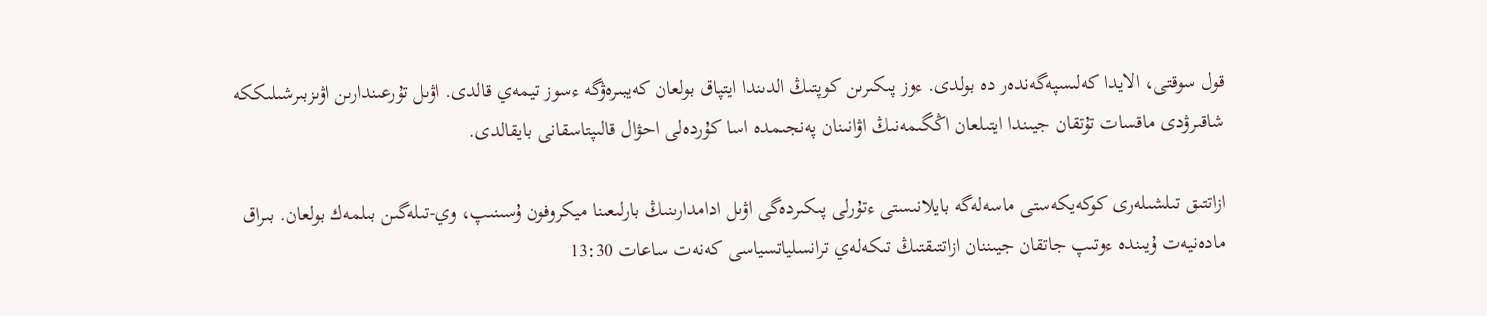قول سوقتى، الايدا كەلىسپەگەندەر دە بولدى. ءوز پىكىرىن كوپتىڭ الدىندا ايتپاق بولعان كەيبىرەۋگە ءسوز تيمەي قالدى. اۋىل تۇرعىندارىن اۋىزبىرشىلىككە شاقىرۋدى ماقسات تۇتقان جيىندا ايتىلعان اڭگىمەنىڭ اۋانىنان پەنجىمدە اسا كۇردەلى احۋال قالىپتاسقانى بايقالدى.

ازاتتىق تىلشىلەرى كوكەيكەستى ماسەلەگە بايلانىستى ءتۇرلى پىكىردەگى اۋىل ادامدارىنىڭ بارلىعىنا ميكروفون ۇسىنىپ، وي-تىلەگىن بىلمەك بولعان. بىراق مادەنيەت ۇيىندە ءوتىپ جاتقان جيىننان ازاتتىقتىڭ تىكەلەي ترانسلياتسياسى كەنەت ساعات 13:30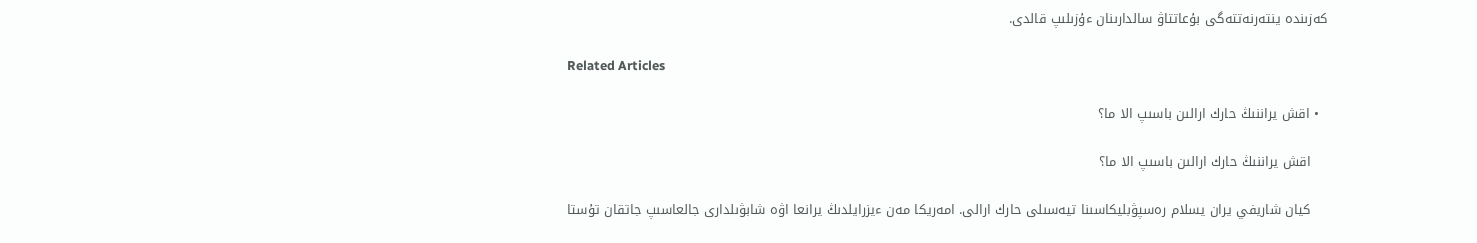كەزىندە ينتەرنەتتەگى بۇعاتتاۋ سالدارىنان ءۇزىلىپ قالدى.

Related Articles

  • اقش يراننىڭ حارك ارالىن باسىپ الا ما؟

    اقش يراننىڭ حارك ارالىن باسىپ الا ما؟

    كيان شاريفي يران يسلام رەسپۋبليكاسىنا تيەسىلى حارك ارالى. امەريكا مەن ءيزرايلدىڭ يرانعا اۋە شابۋىلدارى جالعاسىپ جاتقان تۇستا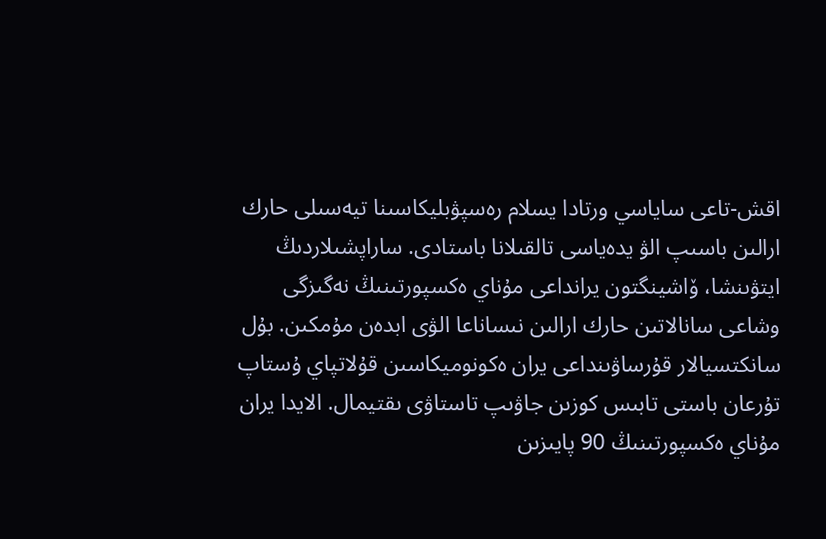اقش-تاعى ساياسي ورتادا يسلام رەسپۋبليكاسىنا تيەسىلى حارك ارالىن باسىپ الۋ يدەياسى تالقىلانا باستادى. ساراپشىلاردىڭ ايتۋىنشا، ۆاشينگتون يرانداعى مۇناي ەكسپورتىنىڭ نەگىزگى وشاعى سانالاتىن حارك ارالىن نىساناعا الۋى ابدەن مۇمكىن. بۇل سانكتسيالار قۇرساۋىنداعى يران ەكونوميكاسىن قۇلاتپاي ۇستاپ تۇرعان باستى تابىس كوزىن جاۋىپ تاستاۋى ىقتيمال. الايدا يران مۇناي ەكسپورتىنىڭ 90 پايىزىن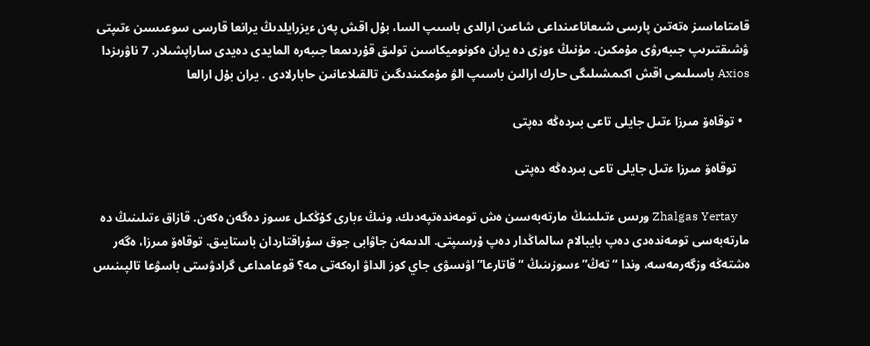قامتاماسىز ەتەتىن پارسى شىعاناعىنداعى شاعىن ارالدى باسىپ السا، بۇل اقش پەن ءيزرايلدىڭ يرانعا قارسى سوعىسىن ءتىپتى ۋشىقتىرىپ جىبەرۋى مۇمكىن. مۇنىڭ ءوزى دە يران ەكونوميكاسىن تولىق قۇردىمعا جىبەرە المايدى دەيدى ساراپشىلار. 7 ناۋرىزدا Axios باسىلىمى اقش اكىمشىلىگى حارك ارالىن باسىپ الۋ مۇمكىندىگىن تالقىلاعانىن حابارلادى . يران بۇل ارالعا

  • توقاەۆ مىرزا ءتىل جايلى تاعى بىردەڭە دەپتى

    توقاەۆ مىرزا ءتىل جايلى تاعى بىردەڭە دەپتى

    Zhalgas Yertay ورىس ءتىلىنىڭ مارتەبەسىن ەش تومەندەتپەدىك، ونىڭ ءبارى كۇڭكىل ءسوز دەگەن ەكەن. قازاق ءتىلىنىڭ دە مارتەبەسى تومەندەدى دەپ بايبالام سالماڭدار دەپ ۇرسىپتى. الدىمەن جاۋابى جوق سۇراقتاردان باستايىق. توقاەۆ مىرزا، ەگەر ەشتەڭە وزگەرمەسە، وندا “تەڭ” ءسوزىنىڭ “قاتارعا” اۋىسۋى جاي كوز الداۋ ارەكەتى مە؟ قوعامداعى گرادۋستى باسۋعا تالپىنىس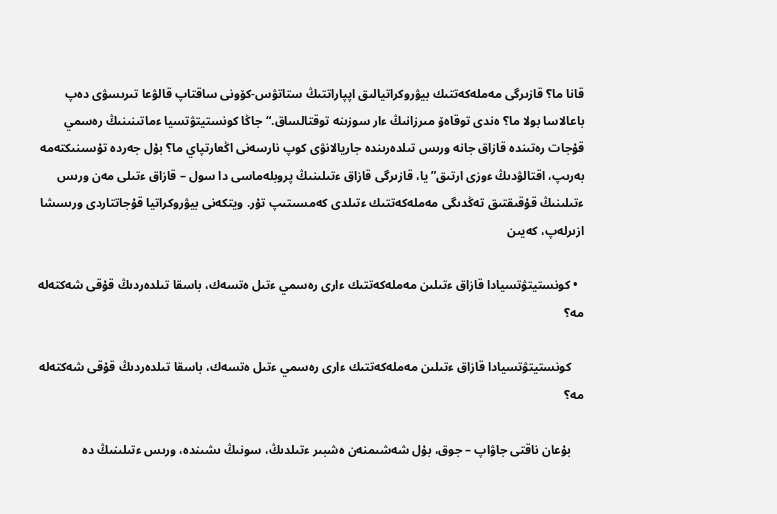قانا ما؟ قازىرگى مەملەكەتتىك بيۋروكراتيالىق اپپاراتتىڭ ستاتۋس-كۆونى ساقتاپ قالۋعا تىرىسۋى دەپ باعالاسا بولا ما؟ ەندى توقاەۆ مىرزانىڭ ءار سوزىنە توقتالساق.“جاڭا كونستيتۋتسيا ءماتىنىنىڭ رەسمي قۇجات رەتىندە قازاق جانە ورىس تىلدەرىندە جاريالانۋى كوپ نارسەنى اڭعارتپاي ما؟ بۇل جەردە تۇسىنىكتەمە بەرىپ، اقتالۋدىڭ ءوزى ارتىق”يا، قازىرگى قازاق ءتىلىنىڭ پروبلەماسى دا سول – قازاق ءتىلى مەن ورىس ءتىلىنىڭ قۇقىقتىق تەڭدىگى مەملەكەتتىك ءتىلدى كەمسىتىپ تۇر. ويتكەنى بيۋروكراتيا قۇجاتتاردى ورىسشا ازىرلەپ، كەيىن

  • كونستيتۋتسيادا قازاق ءتىلىن مەملەكەتتىك ءارى رەسمي ءتىل ەتسەك، باسقا تىلدەردىڭ قۇقى شەكتەلە مە؟

    كونستيتۋتسيادا قازاق ءتىلىن مەملەكەتتىك ءارى رەسمي ءتىل ەتسەك، باسقا تىلدەردىڭ قۇقى شەكتەلە مە؟

    بۇعان ناقتى جاۋاپ – جوق، بۇل شەشىمنەن ەشبىر ءتىلدىڭ، سونىڭ ىشىندە، ورىس ءتىلىنىڭ دە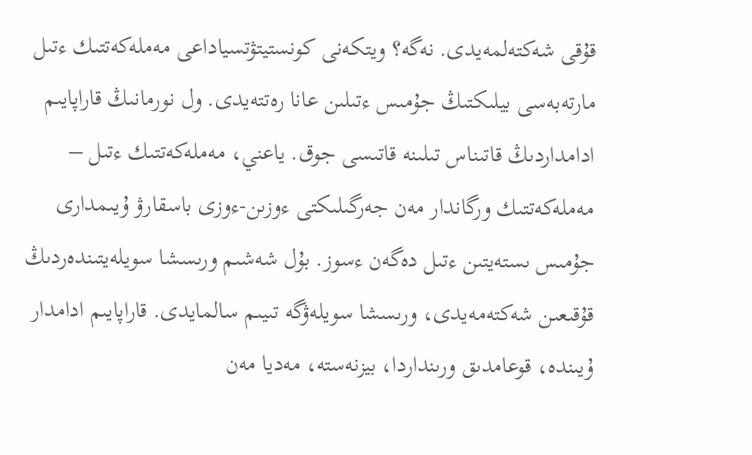قۇقى شەكتەلمەيدى. نەگە؟ ويتكەنى كونستيتۋتسياداعى مەملەكەتتىك ءتىل مارتەبەسى بيلىكتىڭ جۇمىس ءتىلىن عانا رەتتەيدى. ول نورمانىڭ قاراپايىم ادامداردىڭ قاتىناس تىلىنە قاتىسى جوق. ياعني، مەملەكەتتىك ءتىل – مەملەكەتتىك ورگاندار مەن جەرگىلىكتى ءوزىن-ءوزى باسقارۋ ۇيىمدارى جۇمىس ىستەيتىن ءتىل دەگەن ءسوز. بۇل شەشىم ورىسشا سويلەيتىندەردىڭ قۇقىعىن شەكتەمەيدى، ورىسشا سويلەۋگە تىيىم سالمايدى. قاراپايىم ادامدار ۇيىندە، قوعامدىق ورىنداردا، بيزنەستە، مەديا مەن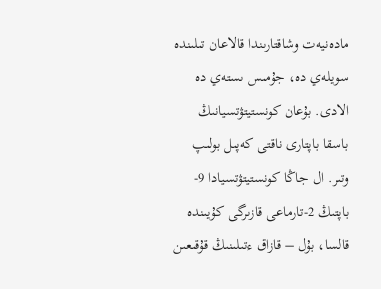مادەنيەت وشاقتارىندا قالاعان تىلىندە سويلەي دە، جۇمىس ىستەي دە الادى. بۇعان كونستيتۋتسيانىڭ باسقا باپتارى ناقتى كەپىل بولىپ وتىر. ال جاڭا كونستيتۋتسيادا 9-باپتىڭ 2-تارماعى قازىرگى كۇيىندە قالسا، بۇل – قازاق ءتىلىنىڭ قۇقىعىن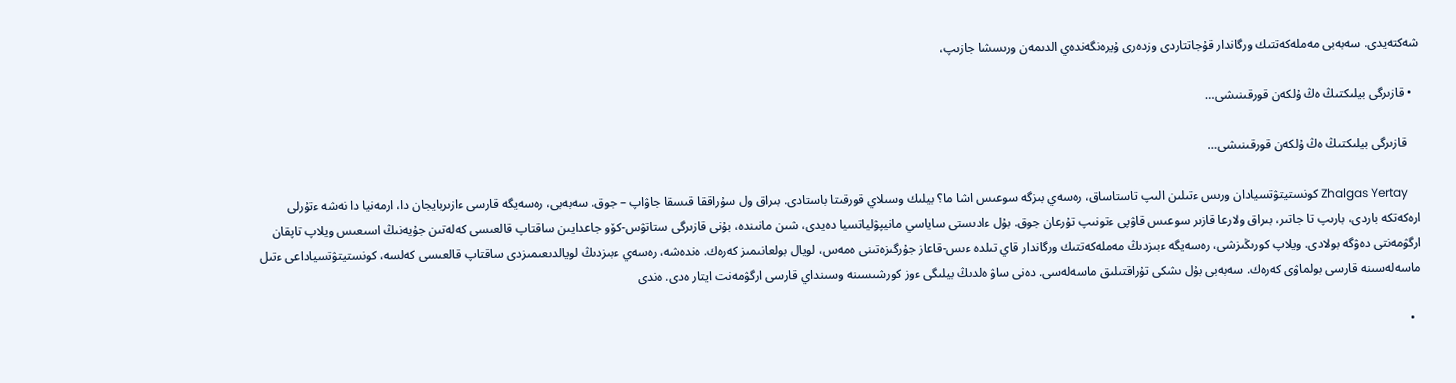شەكتەيدى. سەبەبى مەملەكەتتىك ورگاندار قۇجاتتاردى وزدەرى ۇيرەنگەندەي الدىمەن ورىسشا جازىپ،

  • قازىرگى بيلىكتىڭ ەڭ ۇلكەن قورقىنىشى…

    قازىرگى بيلىكتىڭ ەڭ ۇلكەن قورقىنىشى…

    Zhalgas Yertay كونستيتۋتسيادان ورىس ءتىلىن الىپ تاستاساق، رەسەي بىزگە سوعىس اشا ما؟ بيلىك وسىلاي قورقىتا باستادى. بىراق ول سۇراققا قىسقا جاۋاپ – جوق. سەبەبى، رەسەيگە قارسى ءازىربايجان دا، ارمەنيا دا نەشە ءتۇرلى ارەكەتكە باردى، بارىپ تا جاتىر، بىراق ولارعا قازىر سوعىس قاۋپى ءتونىپ تۇرعان جوق. بۇل ءادىستى ساياسي مانيپۋلياتسيا دەيدى، شىن مانىندە، بۇنى قازىرگى ستاتۋس-كۆو جاعدايىن ساقتاپ قالعىسى كەلەتىن جۇيەنىڭ اسىعىس ويلاپ تاپقان ارگۋمەنتى دەۋگە بولادى. ويلاپ كورىڭىزشى، رەسەيگە ءبىزدىڭ مەملەكەتتىك ورگاندار قاي تىلدە ءىس-قاعاز جۇرگىزەتىنى ەمەس، لويال بولعانىمىز كەرەك. ەندەشە، رەسەي ءبىزدىڭ لويالدىعىمىزدى ساقتاپ قالعىسى كەلسە، كونستيتۋتسياداعى ءتىل ماسەلەسىنە قارسى بولماۋى كەرەك. سەبەبى بۇل ىشكى تۇراقتىلىق ماسەلەسى. دەنى ساۋ ەلدىڭ بيلىگى ءوز كورشىسىنە وسىنداي قارسى ارگۋمەنت ايتار ەدى. ەندى

  •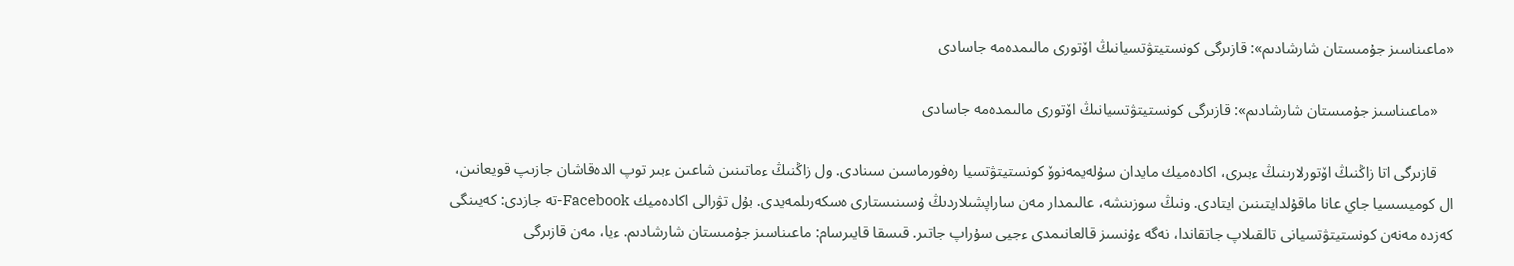«ماعىناسىز جۇمىستان شارشادىم»: قازىرگى كونستيتۋتسيانىڭ اۆتورى مالىمدەمە جاسادى

    «ماعىناسىز جۇمىستان شارشادىم»: قازىرگى كونستيتۋتسيانىڭ اۆتورى مالىمدەمە جاسادى

    قازىرگى اتا زاڭنىڭ اۆتورلارىنىڭ ءبىرى، اكادەميك مايدان سۇلەيمەنوۆ كونستيتۋتسيا رەفورماسىن سىنادى. ول زاڭنىڭ ءماتىنىن شاعىن ءبىر توپ الدەقاشان جازىپ قويعانىن، ال كوميسسيا جاي عانا ماقۇلدايتىنىن ايتادى. ونىڭ سوزىنشە، عالىمدار مەن ساراپشىلاردىڭ ۇسىنىستارى ەسكەرىلمەيدى. بۇل تۋرالى اكادەميك Facebook-تە جازدى: كەيىنگى كەزدە مەنەن كونستيتۋتسيانى تالقىلاپ جاتقاندا، نەگە ءۇنسىز قالعانىمدى ءجيى سۇراپ جاتىر. قىسقا قايىرسام: ماعىناسىز جۇمىستان شارشادىم. ءيا، مەن قازىرگى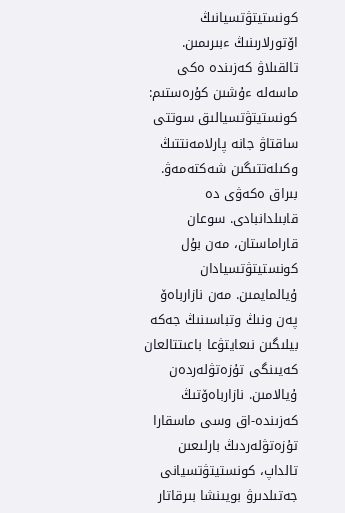كونستيتۋتسيانىڭ اۆتورلارىنىڭ ءبىرىمىن. تالقىلاۋ كەزىندە ەكى ماسەلە ءۇشىن كۇرەستىم: كونستيتۋتسيالىق سوتتى ساقتاۋ جانە پارلامەنتتىڭ وكىلەتتىگىن شەكتەمەۋ. بىراق ەكەۋى دە قابىلدانبادى. سوعان قاراماستان، مەن بۇل كونستيتۋتسيادان ۇيالمايمىن. مەن نازارباەۆ پەن ونىڭ وتباسىنىڭ جەكە بيلىگىن نىعايتۋعا باعىتتالعان كەيىنگى تۇزەتۋلەردەن ۇيالامىن. نازارباەۆتىڭ كەزىندە-اق وسى ماسقارا تۇزەتۋلەردىڭ بارلىعىن تالداپ، كونستيتۋتسيانى جەتىلدىرۋ بويىنشا بىرقاتار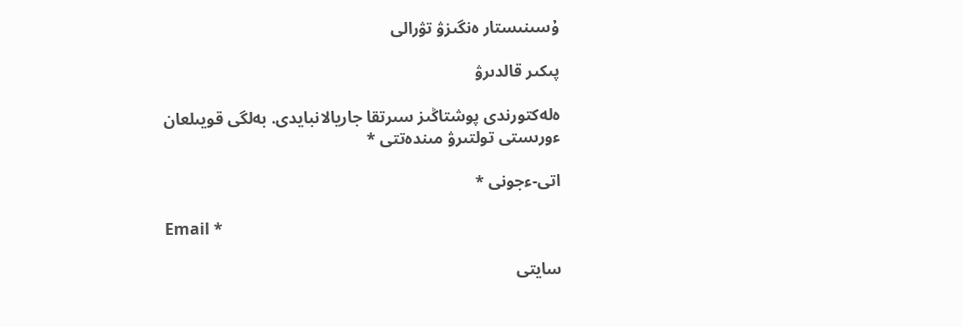ۇسىنىستار ەنگىزۋ تۋرالى

پىكىر قالدىرۋ

ەلەكتورندى پوشتاڭىز سىرتقا جاريالانبايدى. بەلگى قويىلعان ءورىستى تولتىرۋ مىندەتتى *

اتى-ءجونى *

Email *

سايتى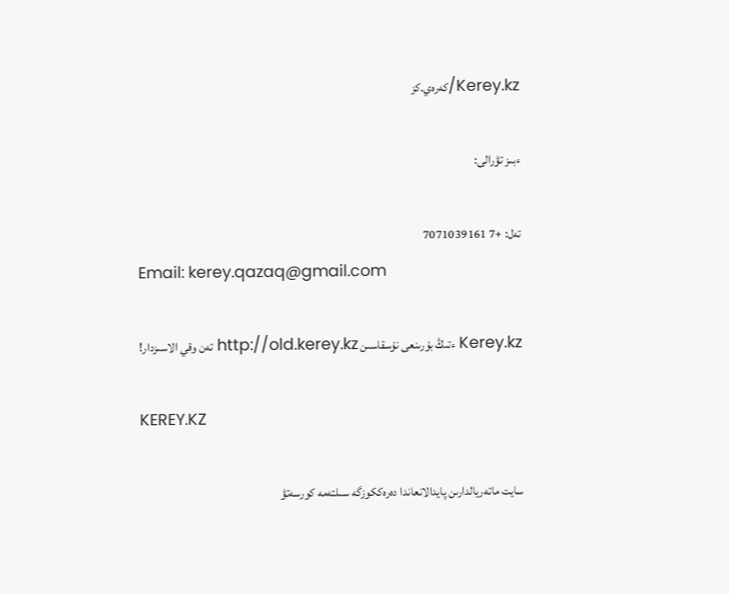Kerey.kz/كەرەي.كز

ءبىز تۋرالى:

تەل: +7 7071039161
Email: kerey.qazaq@gmail.com

Kerey.kz ءتىڭ بۇرىنعى نۇسقاسىن http://old.kerey.kz تەن وقي الاسىزدار!

KEREY.KZ

سايت ماتەريالدارىن پايدالانعاندا دەرەككوزگە سىلتەمە كورسەتۋ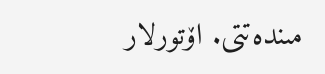مىندەتتى. اۆتورلار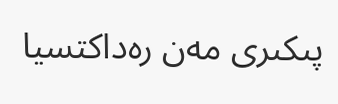پىكىرى مەن رەداكتسيا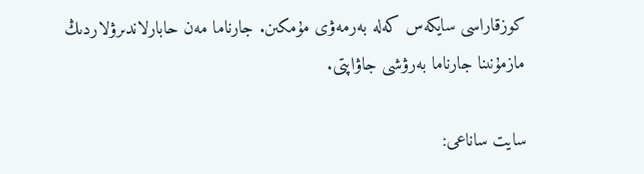كوزقاراسى سايكەس كەلە بەرمەۋى مۇمكىن. جارناما مەن حابارلاندىرۋلاردىڭ مازمۇنىنا جارناما بەرۋشى جاۋاپتى.

سايت ساناعى: